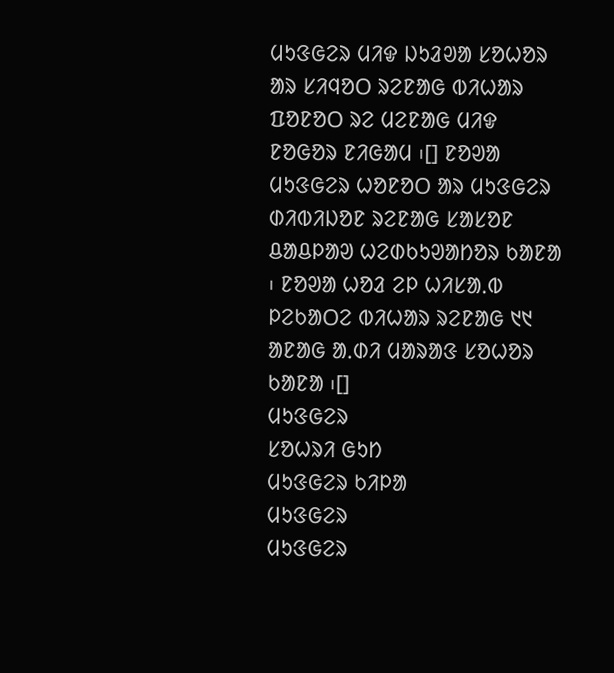ᱢᱩᱝᱜᱮᱨ ᱢᱤᱫ ᱡᱩᱲᱣᱟ ᱥᱚᱦᱚᱨ ᱟᱨ ᱥᱤᱧᱚᱛ ᱨᱮᱱᱟᱜ ᱵᱤᱦᱟᱨ ᱯᱚᱱᱚᱛ ᱨᱮ ᱢᱮᱱᱟᱜ ᱢᱤᱫ ᱱᱚᱜᱚᱨ ᱱᱤᱜᱟᱢ ᱾[] ᱱᱚᱣᱟ ᱢᱩᱝᱜᱮᱨ ᱦᱚᱱᱚᱛ ᱟᱨ ᱢᱩᱝᱜᱮᱨ ᱰᱤᱵᱤᱡᱚᱱ ᱨᱮᱱᱟᱜ ᱥᱟᱥᱚᱱ ᱪᱟᱪᱞᱟᱣ ᱦᱮᱰᱠᱩᱣᱟᱴᱚᱨ ᱠᱟᱱᱟ ᱾ ᱱᱚᱣᱟ ᱦᱚᱲ ᱮᱞ ᱦᱤᱥᱟᱹᱵ ᱞᱮᱠᱟᱛᱮ ᱵᱤᱦᱟᱨ ᱨᱮᱱᱟᱜ ᱑᱑ ᱟᱱᱟᱜ ᱟᱹᱰᱤ ᱢᱟᱨᱟᱝ ᱥᱚᱦᱚᱨ ᱠᱟᱱᱟ ᱾[]
ᱢᱩᱝᱜᱮᱨ
ᱥᱚᱦᱨᱤ ᱜᱩᱴ
ᱢᱩᱝᱜᱮᱨ ᱠᱤᱞᱟ
ᱢᱩᱝᱜᱮᱨ
ᱢᱩᱝᱜᱮᱨ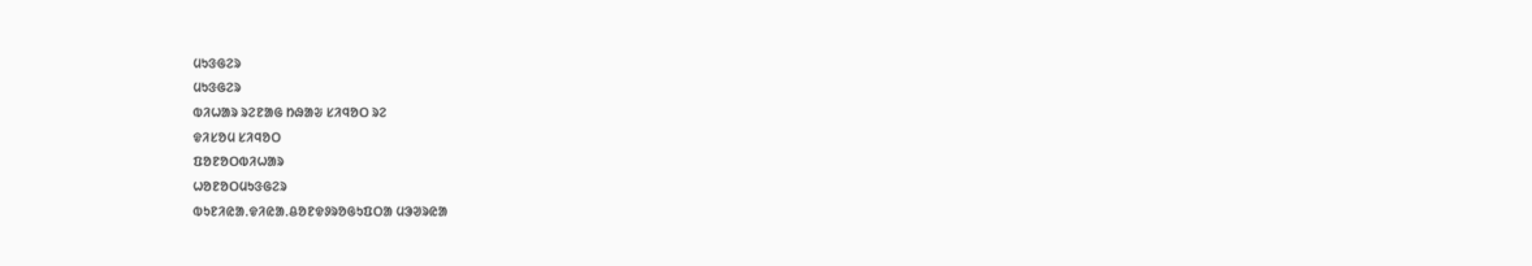ᱢᱩᱝᱜᱮᱨ
ᱢᱩᱝᱜᱮᱨ
ᱵᱤᱦᱟᱨ ᱨᱮᱱᱟᱜ ᱴᱷᱟᱶ ᱥᱤᱧᱚᱛ ᱨᱮ
ᱫᱤᱥᱚᱢ ᱥᱤᱧᱚᱛ
ᱯᱚᱱᱚᱛᱵᱤᱦᱟᱨ
ᱦᱚᱱᱚᱛᱢᱩᱝᱜᱮᱨ
ᱵᱩᱱᱤᱭᱟᱹᱫᱤᱭᱟᱹᱪᱚᱱᱫᱽᱨᱚᱜᱩᱯᱛᱟ ᱢᱳᱣᱨᱭᱟ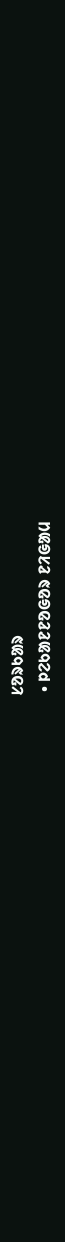ᱥᱚᱨᱠᱟᱨ
 • ᱞᱮᱠᱟᱱᱱᱚᱜᱚᱨ ᱱᱤᱜᱟᱢ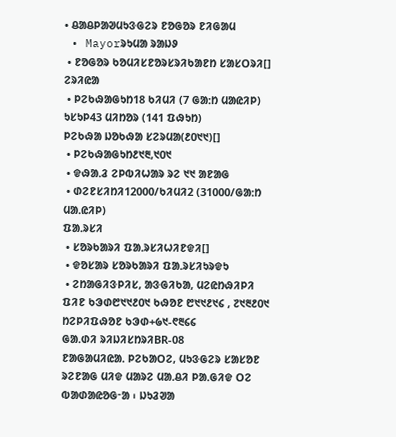• ᱪᱟᱪᱞᱟᱣᱢᱩᱝᱜᱮᱨ ᱱᱚᱜᱚᱨ ᱱᱤᱜᱟᱢ
 • Mayorᱨᱩᱢᱟ ᱨᱟᱡᱽ
 • ᱱᱚᱜᱚᱨ ᱠᱚᱢᱤᱥᱱᱚᱨᱥᱨᱤᱠᱟᱱᱴ ᱥᱟᱥᱛᱨᱤ[]
ᱮᱨᱤᱭᱟ
 • ᱞᱮᱠᱷᱟᱜᱩᱴ18 ᱠᱤᱢᱤ (7 ᱜᱟᱺᱴ ᱢᱟᱭᱤᱞ)
ᱩᱥᱩᱞ43 ᱢᱤᱴᱚᱨ (141 ᱯᱷᱩᱴ)
ᱞᱮᱠᱷᱟ ᱡᱚᱠᱷᱟ ᱥᱮᱨᱢᱟ(᱒᱐᱑᱑)[]
 • ᱞᱮᱠᱷᱟᱜᱩᱴ᱒᱑᱓,᱑᱐᱑
 • ᱫᱷᱟᱹᱲ ᱮᱞᱵᱤᱦᱟᱨ ᱨᱮ ᱑᱑ ᱟᱱᱟᱜ
 • ᱰᱮᱱᱥᱤᱴᱤ12000/ᱠᱤᱢᱤ2 (31000/ᱜᱟᱺᱴ ᱢᱟᱹᱭᱤᱞ)
ᱯᱟᱹᱨᱥᱤ
 • ᱥᱚᱨᱠᱟᱨᱤ ᱯᱟᱹᱨᱥᱤᱦᱤᱱᱫᱤ[]
 • ᱫᱚᱥᱟᱨ ᱥᱚᱨᱠᱟᱨᱤ ᱯᱟᱹᱨᱥᱤᱩᱨᱫᱩ
 • ᱮᱴᱟᱜᱤᱝᱞᱤᱥ, ᱟᱝᱜᱤᱠᱟ, ᱢᱮᱭᱴᱷᱤᱞᱤ
ᱯᱤᱱ ᱠᱳᱰ᱘᱑᱑᱒᱐᱑ ᱠᱷᱚᱱ ᱘᱑᱑᱒᱑᱔ , ᱗᱑᱓᱒᱐᱑
ᱴᱮᱞᱤᱯᱷᱚᱱ ᱠᱳᱰ+᱙᱑-᱖᱓᱔᱔
ᱜᱟᱹᱰᱤ ᱨᱤᱡᱤᱥᱴᱨᱤBR-08
ᱱᱟᱜᱟᱢᱤᱭᱟᱹ ᱞᱮᱠᱟᱛᱮ, ᱢᱩᱝᱜᱮᱨ ᱥᱟᱥᱚᱱ ᱨᱮᱱᱟᱜ ᱢᱤᱫ ᱢᱟᱨᱮ ᱢᱟᱹᱪᱤ ᱞᱟᱹᱜᱤᱫ ᱛᱮ ᱵᱟᱰᱟᱭᱚᱜᱼᱟ ᱾ ᱡᱩᱲᱣᱟ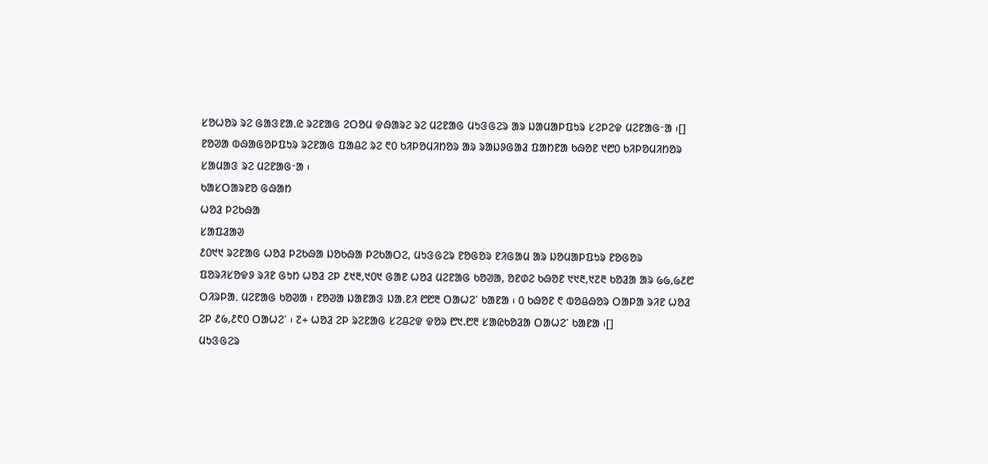ᱥᱚᱦᱚᱨ ᱨᱮ ᱜᱟᱝᱱᱟᱹᱭ ᱨᱮᱱᱟᱜ ᱮᱛᱚᱢ ᱫᱷᱟᱨᱮ ᱨᱮ ᱢᱮᱱᱟᱜ ᱢᱩᱝᱜᱮᱨ ᱟᱨ ᱡᱟᱢᱟᱞᱯᱩᱨ ᱥᱮᱞᱮᱫ ᱢᱮᱱᱟᱜᱼᱟ ᱾[] ᱱᱚᱣᱟ ᱵᱷᱟᱜᱚᱞᱯᱩᱨ ᱨᱮᱱᱟᱜ ᱯᱟᱪᱮ ᱨᱮ ᱖᱐ ᱠᱤᱞᱚᱢᱤᱴᱚᱨ ᱟᱨ ᱨᱟᱡᱽᱜᱟᱲ ᱯᱟᱴᱱᱟ ᱠᱷᱚᱱ ᱑᱘᱐ ᱠᱤᱞᱚᱢᱤᱴᱚᱨ ᱥᱟᱢᱟᱝ ᱨᱮ ᱢᱮᱱᱟᱜᱼᱟ ᱾
ᱠᱟᱥᱛᱟᱨᱱᱚ ᱜᱷᱟᱴ
ᱦᱚᱲ ᱞᱮᱠᱷᱟ
ᱥᱟᱯᱲᱟᱣ
᱒᱐᱑᱑ ᱨᱮᱱᱟᱜ ᱦᱚᱲ ᱞᱮᱠᱷᱟ ᱡᱚᱠᱷᱟ ᱞᱮᱠᱟᱛᱮ, ᱢᱩᱝᱜᱮᱨ ᱱᱚᱜᱚᱨ ᱱᱤᱜᱟᱢ ᱟᱨ ᱡᱚᱢᱟᱞᱯᱩᱨ ᱱᱚᱜᱚᱨ ᱯᱚᱨᱤᱥᱚᱫᱽ ᱨᱤᱱ ᱜᱩᱴ ᱦᱚᱲ ᱮᱞ ᱒᱑᱓,᱑᱐᱑ ᱜᱟᱱ ᱦᱚᱲ ᱢᱮᱱᱟᱜ ᱠᱚᱣᱟ, ᱚᱱᱰᱮ ᱠᱷᱚᱱ ᱑᱑᱓,᱑᱗᱓ ᱠᱚᱲᱟ ᱟᱨ ᱙᱙,᱙᱒᱘ ᱛᱤᱨᱞᱟᱹ ᱢᱮᱱᱟᱜ ᱠᱚᱣᱟ ᱾ ᱱᱚᱣᱟ ᱡᱟᱱᱟᱝ ᱡᱟᱹᱱᱤ ᱘᱘᱓ ᱛᱟᱦᱮᱸ ᱠᱟᱱᱟ ᱾ ᱐ ᱠᱷᱚᱱ ᱖ ᱵᱚᱪᱷᱚᱨ ᱛᱟᱞᱟ ᱨᱤᱱ ᱦᱚᱲ ᱮᱞ ᱒᱙,᱒᱖᱐ ᱛᱟᱦᱮᱸ ᱾ ᱗+ ᱦᱚᱲ ᱮᱞ ᱨᱮᱱᱟᱜ ᱥᱮᱪᱮᱫ ᱫᱚᱨ ᱘᱑.᱘᱓ ᱥᱟᱭᱠᱚᱲᱟ ᱛᱟᱦᱮᱸ ᱠᱟᱱᱟ ᱾[]
ᱢᱩᱝᱜᱮᱨ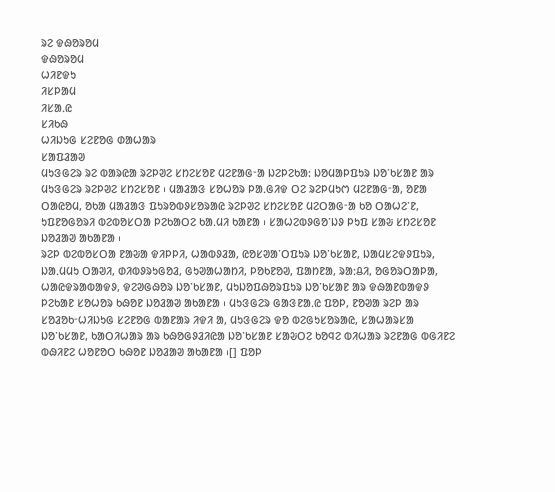ᱨᱮ ᱫᱷᱚᱨᱚᱢ
ᱫᱷᱚᱨᱚᱢ
ᱦᱤᱱᱫᱩ
ᱤᱥᱞᱟᱢ
ᱤᱥᱟᱹᱭ
ᱥᱤᱠᱷ
ᱦᱤᱡᱩᱜ ᱥᱮᱱᱚᱜ ᱰᱟᱦᱟᱨ
ᱥᱟᱯᱲᱟᱣ
ᱢᱩᱝᱜᱮᱨ ᱨᱮ ᱵᱟᱨᱭᱟ ᱨᱮᱞᱣᱮ ᱥᱴᱮᱥᱚᱱ ᱢᱮᱱᱟᱜᱼᱟ ᱡᱮᱞᱮᱠᱟ: ᱡᱚᱢᱟᱞᱯᱩᱨ ᱡᱚᱸᱠᱥᱟᱱ ᱟᱨ ᱢᱩᱝᱜᱮᱨ ᱨᱮᱞᱣᱮ ᱥᱴᱮᱥᱚᱱ ᱾ ᱢᱟᱲᱟᱝ ᱥᱚᱦᱚᱨ ᱞᱟᱹᱜᱤᱫ ᱛᱮ ᱨᱮᱞᱢᱩᱬ ᱢᱮᱱᱟᱜᱼᱟ, ᱚᱱᱟ ᱛᱟᱭᱚᱢ, ᱚᱠᱟ ᱢᱟᱲᱟᱝ ᱯᱩᱨᱚᱵᱽᱥᱚᱨᱟᱭ ᱨᱮᱞᱣᱮ ᱥᱴᱮᱥᱚᱱ ᱢᱮᱛᱟᱜᱼᱟ ᱠᱚ ᱛᱟᱦᱮᱸᱱ, ᱩᱯᱱᱚᱜᱚᱨᱤ ᱵᱮᱵᱚᱥᱛᱟ ᱞᱮᱠᱟᱛᱮ ᱠᱟᱹᱢᱤ ᱠᱟᱱᱟ ᱾ ᱥᱟᱦᱮᱵᱽᱜᱚᱸᱡᱽ ᱞᱩᱯ ᱥᱟᱶ ᱥᱴᱮᱥᱚᱱ ᱡᱚᱲᱟᱣ ᱟᱠᱟᱱᱟ ᱾
ᱨᱮᱞ ᱵᱮᱵᱚᱥᱛᱟ ᱱᱟᱶᱟ ᱫᱤᱞᱞᱤ, ᱦᱟᱵᱽᱲᱟ, ᱭᱚᱥᱣᱟᱸᱛᱯᱩᱨ ᱡᱚᱸᱠᱥᱟᱱ, ᱡᱟᱢᱥᱮᱫᱽᱯᱩᱨ, ᱡᱟᱹᱢᱢᱩ ᱛᱟᱣᱤ, ᱰᱤᱵᱽᱨᱩᱜᱚᱲ, ᱜᱩᱣᱟᱦᱟᱴᱤ, ᱞᱚᱠᱱᱚᱣ, ᱯᱟᱴᱱᱟ, ᱨᱟᱺᱪᱤ, ᱚᱜᱚᱨᱛᱟᱞᱟ, ᱦᱟᱭᱫᱨᱟᱵᱟᱫᱽ, ᱫᱮᱣᱜᱷᱚᱨ ᱡᱚᱸᱠᱥᱟᱱ, ᱢᱩᱡᱚᱯᱷᱚᱨᱯᱩᱨ ᱡᱚᱸᱠᱥᱟᱱ ᱟᱨ ᱫᱷᱟᱱᱵᱟᱫᱽ ᱞᱮᱠᱟᱱ ᱥᱚᱦᱚᱨ ᱠᱷᱚᱱ ᱡᱚᱲᱟᱣ ᱟᱠᱟᱱᱟ ᱾ ᱢᱩᱝᱜᱮᱨ ᱜᱟᱝᱱᱟᱹᱭ ᱯᱚᱞ, ᱱᱚᱣᱟ ᱨᱮᱞ ᱟᱨ ᱥᱚᱲᱚᱠᱼᱦᱤᱡᱩᱜ ᱥᱮᱱᱚᱜ ᱵᱟᱱᱟᱨ ᱤᱫᱤ ᱟ, ᱢᱩᱝᱜᱮᱨ ᱫᱚ ᱵᱮᱜᱩᱥᱚᱨᱟᱭ, ᱥᱟᱦᱟᱨᱥᱟ ᱡᱚᱸᱠᱥᱟᱱ, ᱠᱟᱛᱤᱦᱟᱨ ᱟᱨ ᱠᱷᱚᱜᱽᱲᱤᱭᱟ ᱡᱚᱸᱠᱥᱟᱱ ᱥᱟᱶᱛᱮ ᱠᱚᱧᱮ ᱵᱤᱦᱟᱨ ᱨᱮᱱᱟᱜ ᱵᱜᱤᱱᱮ ᱵᱷᱤᱱᱮ ᱦᱚᱱᱚᱛ ᱠᱷᱚᱱ ᱡᱚᱲᱟᱣ ᱟᱠᱟᱱᱟ ᱾[] ᱯᱚᱞ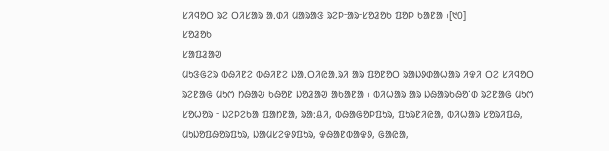ᱥᱤᱧᱚᱛ ᱨᱮ ᱛᱤᱥᱟᱨ ᱟᱹᱰᱤ ᱢᱟᱨᱟᱝ ᱨᱮᱞᱼᱟᱨᱼᱥᱚᱲᱚᱠ ᱯᱚᱞ ᱠᱟᱱᱟ ᱾[᱑᱐]
ᱥᱚᱲᱚᱠ
ᱥᱟᱯᱲᱟᱣ
ᱢᱩᱝᱜᱮᱨ ᱵᱷᱤᱱᱮ ᱵᱷᱤᱱᱮ ᱡᱟᱹᱛᱤᱭᱟᱹᱨᱤ ᱟᱨ ᱯᱚᱱᱚᱛ ᱨᱟᱡᱽᱰᱟᱦᱟᱨ ᱤᱫᱤ ᱛᱮ ᱥᱤᱧᱚᱛ ᱨᱮᱱᱟᱜ ᱢᱩᱬ ᱴᱷᱟᱶ ᱠᱷᱚᱱ ᱡᱚᱲᱟᱣ ᱟᱠᱟᱱᱟ ᱾ ᱵᱤᱦᱟᱨ ᱟᱨ ᱡᱷᱟᱨᱠᱷᱚᱸᱰ ᱨᱮᱱᱟᱜ ᱢᱩᱬ ᱥᱚᱦᱚᱨ ᱼ ᱡᱮᱞᱮᱠᱟ ᱯᱟᱴᱱᱟ, ᱨᱟᱺᱪᱤ, ᱵᱷᱟᱜᱚᱞᱯᱩᱨ, ᱯᱩᱨᱱᱤᱭᱟ, ᱵᱤᱦᱟᱨ ᱥᱚᱨᱤᱯᱷ, ᱢᱩᱡᱚᱯᱷᱚᱨᱯᱩᱨ, ᱡᱟᱢᱥᱮᱫᱽᱯᱩᱨ, ᱫᱷᱟᱱᱵᱟᱫᱽ, ᱜᱟᱭᱟ,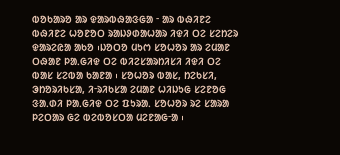ᱵᱚᱠᱟᱨᱚ ᱟᱨ ᱫᱟᱨᱵᱷᱟᱝᱜᱟ ᱼ ᱟᱨ ᱵᱷᱤᱱᱮ ᱵᱷᱤᱱᱮ ᱦᱚᱱᱚᱛ ᱨᱟᱡᱽᱰᱟᱦᱟᱨ ᱤᱫᱤ ᱛᱮ ᱥᱮᱴᱮᱨ ᱫᱟᱨᱮᱭᱟ ᱟᱠᱚ ᱾ᱡᱚᱛᱚ ᱢᱩᱬ ᱥᱚᱦᱚᱨ ᱟᱨ ᱮᱢᱟᱱ ᱛᱷᱟᱱ ᱞᱟᱹᱜᱤᱫ ᱛᱮ ᱵᱤᱮᱥᱟᱨᱴᱤᱥᱤ ᱤᱫᱤ ᱛᱮ ᱵᱟᱥ ᱥᱮᱵᱟ ᱠᱟᱱᱟ ᱾ ᱥᱚᱦᱚᱨ ᱵᱟᱥ, ᱴᱮᱠᱥᱤ, ᱳᱴᱚᱨᱤᱠᱥᱟ, ᱤᱼᱨᱤᱠᱥᱟ ᱮᱢᱟᱱ ᱦᱤᱡᱩᱜ ᱥᱮᱱᱚᱜ ᱝᱟᱹᱰᱤ ᱞᱟᱹᱜᱤᱫ ᱛᱮ ᱯᱩᱨᱟᱹ ᱥᱚᱦᱚᱨ ᱨᱮ ᱥᱟᱨᱟ ᱞᱮᱛᱟᱨ ᱜᱮ ᱵᱮᱵᱚᱥᱛᱟ ᱢᱮᱱᱟᱜᱼᱟ ᱾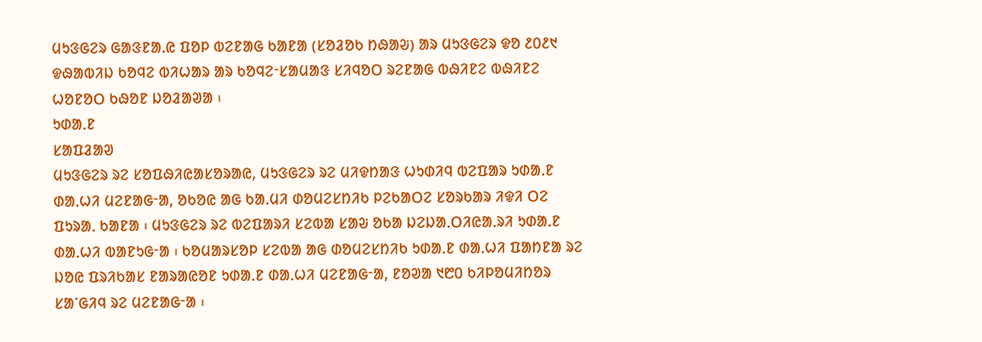ᱢᱩᱝᱜᱮᱨ ᱜᱟᱝᱱᱟᱹᱭ ᱯᱚᱞ ᱵᱮᱱᱟᱜ ᱠᱟᱱᱟ (ᱥᱚᱲᱚᱠ ᱴᱷᱟᱶ) ᱟᱨ ᱢᱩᱝᱜᱮᱨ ᱫᱚ ᱒᱐᱒᱑ ᱫᱷᱟᱵᱤᱡ ᱠᱚᱧᱮ ᱵᱤᱦᱟᱨ ᱟᱨ ᱠᱚᱧᱮᱼᱥᱟᱢᱟᱝ ᱥᱤᱧᱚᱛ ᱨᱮᱱᱟᱜ ᱵᱷᱤᱱᱮ ᱵᱷᱤᱱᱮ ᱦᱚᱱᱚᱛ ᱠᱷᱚᱱ ᱡᱚᱲᱟᱣᱟ ᱾
ᱩᱰᱟᱹᱱ
ᱥᱟᱯᱲᱟᱣ
ᱢᱩᱝᱜᱮᱨ ᱨᱮ ᱥᱚᱯᱷᱤᱭᱟᱥᱚᱨᱟᱭ, ᱢᱩᱝᱜᱮᱨ ᱨᱮ ᱢᱤᱫᱴᱟᱝ ᱦᱩᱰᱤᱧ ᱵᱮᱯᱟᱨ ᱩᱰᱟᱹᱱ ᱰᱟᱹᱦᱤ ᱢᱮᱱᱟᱜᱼᱟ, ᱚᱠᱚᱭ ᱟᱜ ᱠᱟᱹᱢᱤ ᱰᱚᱢᱮᱥᱴᱤᱠ ᱞᱮᱠᱟᱛᱮ ᱥᱚᱨᱠᱟᱨ ᱤᱫᱤ ᱛᱮ ᱯᱩᱨᱟᱹ ᱠᱟᱱᱟ ᱾ ᱢᱩᱝᱜᱮᱨ ᱨᱮ ᱵᱮᱯᱟᱨᱤ ᱥᱮᱵᱟ ᱥᱟᱶ ᱚᱠᱟ ᱡᱮᱡᱟᱹᱛᱤᱭᱟᱹᱨᱤ ᱩᱰᱟᱹᱱ ᱰᱟᱹᱦᱤ ᱵᱟᱱᱩᱜᱼᱟ ᱾ ᱠᱚᱢᱟᱨᱥᱚᱞ ᱥᱮᱵᱟ ᱟᱜ ᱰᱚᱢᱮᱥᱴᱤᱠ ᱩᱰᱟᱹᱱ ᱰᱟᱹᱦᱤ ᱯᱟᱴᱱᱟ ᱨᱮ ᱡᱚᱭ ᱯᱨᱤᱠᱟᱥ ᱱᱟᱨᱟᱭᱚᱱ ᱩᱰᱟᱹᱱ ᱰᱟᱹᱦᱤ ᱢᱮᱱᱟᱜᱼᱟ, ᱱᱚᱣᱟ ᱑᱘᱐ ᱠᱤᱞᱚᱢᱤᱴᱚᱨ ᱥᱟᱸᱜᱤᱧ ᱨᱮ ᱢᱮᱱᱟᱜᱼᱟ ᱾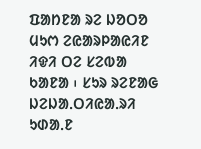ᱯᱟᱴᱱᱟ ᱨᱮ ᱡᱚᱛᱚ ᱢᱩᱬ ᱮᱭᱟᱨᱞᱟᱭᱤᱱ ᱤᱫᱤ ᱛᱮ ᱥᱮᱵᱟ ᱠᱟᱱᱟ ᱾ ᱥᱩᱨ ᱨᱮᱱᱟᱜ ᱡᱮᱡᱟᱹᱛᱤᱭᱟᱹᱨᱤ ᱩᱰᱟᱹᱱ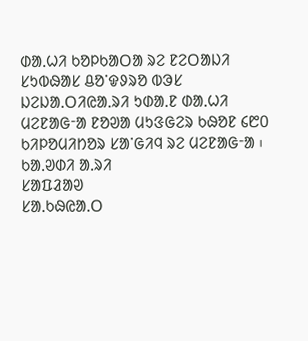ᱰᱟᱹᱦᱤ ᱠᱚᱞᱠᱟᱛᱟ ᱨᱮ ᱱᱮᱛᱟᱡᱤ ᱥᱩᱵᱷᱟᱥ ᱪᱚᱸᱫᱽᱨᱚ ᱵᱳᱥ ᱡᱮᱡᱟᱹᱛᱤᱭᱟᱹᱨᱤ ᱩᱰᱟᱹᱱ ᱰᱟᱹᱦᱤ ᱢᱮᱱᱟᱜᱼᱟ ᱱᱚᱣᱟ ᱢᱩᱝᱜᱮᱨ ᱠᱷᱚᱱ ᱔᱘᱐ ᱠᱤᱞᱚᱢᱤᱴᱚᱨ ᱥᱟᱸᱜᱤᱧ ᱨᱮ ᱢᱮᱱᱟᱜᱼᱟ ᱾
ᱠᱟᱹᱣᱰᱤ ᱟᱹᱨᱤ
ᱥᱟᱯᱲᱟᱣ
ᱥᱟᱹᱠᱷᱭᱟᱹᱛ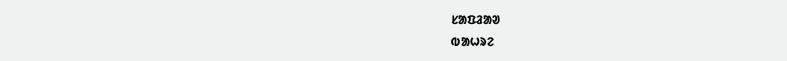ᱥᱟᱯᱲᱟᱣ
ᱵᱟᱦᱨᱮ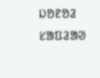ᱡᱚᱱᱚᱲ
ᱥᱟᱯᱲᱟᱣ